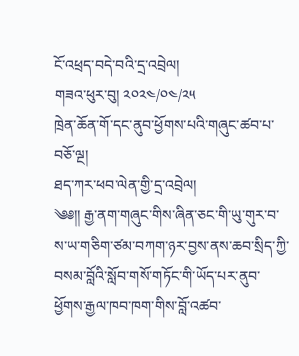ངོ་འཕྲད་བདེ་བའི་དྲ་འབྲེལ།
གཟའ་ཕུར་བུ། ༢༠༢༤/༠༤/༢༥
ཁྲེན་ཆོན་གོ་དང་ནུབ་ཕྱོགས་པའི་གཞུང་ཚབ་པ་བཅོ་ལྔ།
ཐད་ཀར་ཕབ་ལེན་གྱི་དྲ་འབྲེལ།
༄༅།། རྒྱ་ནག་གཞུང་གིས་ཞིན་ཅང་གི་ཡུ་གུར་བ་ས་ཡ་གཅིག་ཙམ་བཀག་ཉར་བྱས་ནས་ཆབ་སྲིད་ཀྱི་བསམ་བློའི་སློབ་གསོ་གཏོང་གི་ཡོད་པར་ནུབ་ཕྱོགས་རྒྱལ་ཁབ་ཁག་གིས་བློ་འཚབ་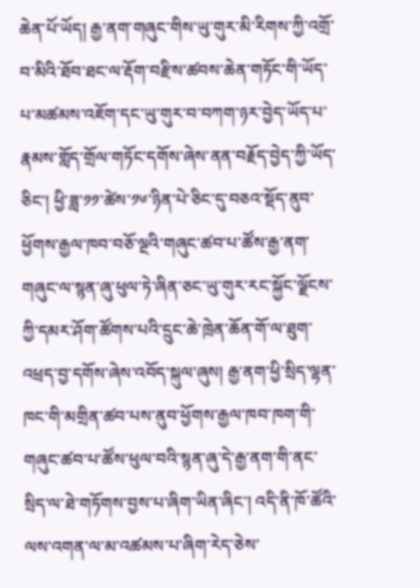ཆེན་པོ་ཡོད། རྒྱ་ནག་གཞུང་གིས་ཡུ་གུར་མི་རིགས་ཀྱི་འགྲོ་བ་མིའི་ཐོབ་ཐང་ལ་རྡོག་བརྫིས་ཚབས་ཆེན་གཏོང་གི་ཡོད་པ་མཚམས་འཇོག་དང་ཡུ་གུར་བ་བཀག་ཉར་བྱེད་ཡོད་པ་རྣམས་གློད་གྲོལ་གཏོང་དགོས་ཞེས་ནན་བརྗོད་བྱེད་ཀྱི་ཡོད་ཅིང་། ཕྱི་ཟླ་༡༡་ཚེས་༡༦་ཉིན་པེ་ཅིང་དུ་བཅའ་སྡོད་ནུབ་ཕྱོགས་རྒྱལ་ཁབ་བཅོ་ལྔའི་གཞུང་ཚབ་པ་ཚོས་རྒྱ་ནག་གཞུང་ལ་སྙན་ཞུ་ཕུལ་ཏེ་ཞིན་ཅང་ཡུ་གུར་རང་སྐྱོང་ལྗོངས་ཀྱི་དམར་ཤོག་ཚོགས་པའི་དྲུང་ཆེ་ཁྲེན་ཆོན་གོ་ལ་ཐུག་འཕྲད་བྱ་དགོས་ཞེས་འབོད་སྐུལ་ཞུས། རྒྱ་ནག་ཕྱི་སྲིད་ལྷན་ཁང་གི་མགྲིན་ཚབ་པས་ནུབ་ཕྱོགས་རྒྱལ་ཁབ་ཁག་གི་གཞུང་ཚབ་པ་ཚོས་ཕུལ་བའི་སྙན་ཞུ་དེ་རྒྱ་ནག་གི་ནང་སྲིད་ལ་ཐེ་གཏོགས་བྱས་པ་ཞིག་ཡིན་ཞིང་། འདི་ནི་ཁོ་ཚོའི་ལས་འགན་ལ་མ་འཚམས་པ་ཞིག་རེད་ཅེས་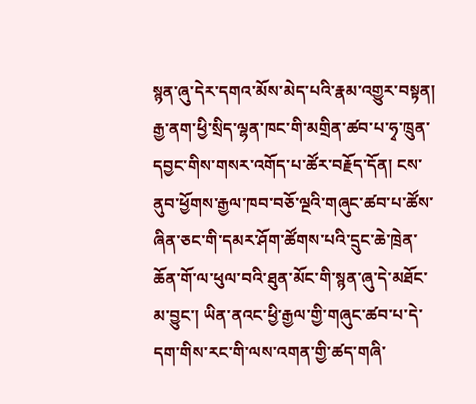སྙན་ཞུ་དེར་དགའ་མོས་མེད་པའི་རྣམ་འགྱུར་བསྟན།
རྒྱ་ནག་ཕྱི་སྲིད་ལྷན་ཁང་གི་མགྲིན་ཚབ་པ་ཧྭ་ཁྲུན་དབྱང་གིས་གསར་འགོད་པ་ཚོར་བརྗོད་དོན། ངས་ནུབ་ཕྱོགས་རྒྱལ་ཁབ་བཅོ་ལྔའི་གཞུང་ཚབ་པ་ཚོས་ཞིན་ཅང་གི་དམར་ཤོག་ཚོགས་པའི་དྲུང་ཆེ་ཁྲེན་ཆོན་གོ་ལ་ཕུལ་བའི་ཐུན་མོང་གི་སྙན་ཞུ་དེ་མཐོང་མ་བྱུང་། ཡིན་ནའང་ཕྱི་རྒྱལ་གྱི་གཞུང་ཚབ་པ་དེ་དག་གིས་རང་གི་ལས་འགན་གྱི་ཚད་གཞི་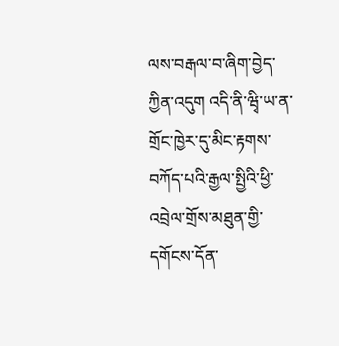ལས་བརྒལ་བ་ཞིག་བྱེད་ཀྱིན་འདུག འདི་ནི་ཝྭི་ཡ་ན་གྲོང་ཁྱེར་དུ་མིང་རྟགས་བཀོད་པའི་རྒྱལ་སྤྱིའི་ཕྱི་འབྲེལ་གྲོས་མཐུན་གྱི་དགོངས་དོན་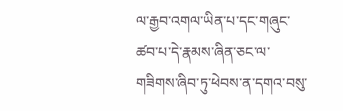ལ་རྒྱབ་འགལ་ཡིན་པ་དང་གཞུང་ཚབ་པ་དེ་རྣམས་ཞིན་ཅང་ལ་གཟིགས་ཞིབ་ཏུ་ཕེབས་ན་དགའ་བསུ་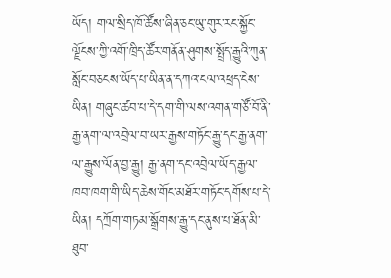ཡོད། གལ་སྲིད་ཁོ་ཚོས་ཞིན་ཅང་ཡུ་གུར་རང་སྐྱོང་ལྗོངས་ཀྱི་འགོ་ཁྲིད་ཚོར་གནོན་ཤུགས་སྤྲོད་རྒྱུའི་ཀུན་སློང་བཅངས་ཡོད་པ་ཡིན་ན་དཀའ་ངལ་འཕྲད་ངེས་ཡིན། གཞུང་ཚབ་པ་དེ་དག་གི་ལས་འགན་གཙོ་བོ་ནི་རྒྱ་ནག་ལ་འབྲེལ་བ་ཡར་རྒྱས་གཏོང་རྒྱུ་དང་རྒྱ་ནག་ལ་རྒྱུས་ལོན་བྱ་རྒྱུ། རྒྱ་ནག་དང་འབྲེལ་ཡོད་རྒྱལ་ཁབ་ཁག་གི་ཡིད་ཆེས་གོང་མཐོར་གཏོང་དགོས་པ་དེ་ཡིན། དཀྲོག་གཏམ་སྒྲོགས་རྒྱུ་དང་ནུས་པ་ཐོན་མི་ཐུབ་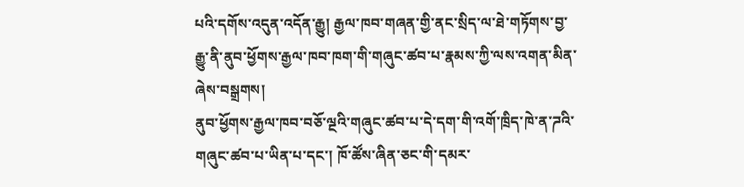པའི་དགོས་འདུན་འདོན་རྒྱུ། རྒྱལ་ཁབ་གཞན་གྱི་ནང་སྲིད་ལ་ཐེ་གཏོགས་བྱ་རྒྱུ་ནི་ནུབ་ཕྱོགས་རྒྱལ་ཁབ་ཁག་གི་གཞུང་ཚབ་པ་རྣམས་ཀྱི་ལས་འགན་མིན་ཞེས་བསྒྲགས།
ནུབ་ཕྱོགས་རྒྱལ་ཁབ་བཅོ་ལྔའི་གཞུང་ཚབ་པ་དེ་དག་གི་འགོ་ཁྲིད་ཁེ་ན་ཌའི་གཞུང་ཚབ་པ་ཡིན་པ་དང་། ཁོ་ཚོས་ཞིན་ཅང་གི་དམར་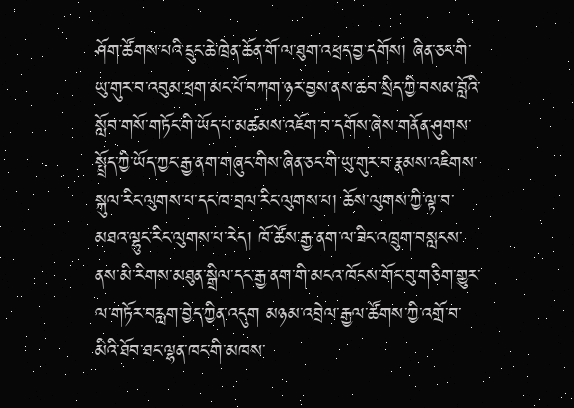ཤོག་ཚོགས་པའི་དྲུང་ཆེ་ཁྲེན་ཆོན་གོ་ལ་ཐུག་འཕྲད་བྱ་དགོས། ཞིན་ཅང་གི་ཡུ་གུར་བ་འབུམ་ཕྲག་མང་པོ་བཀག་ཉར་བྱས་ནས་ཆབ་སྲིད་ཀྱི་བསམ་བློའི་སློབ་གསོ་གཏོང་གི་ཡོད་པ་མཚམས་འཇོག་བ་དགོས་ཞེས་གནོན་ཤུགས་སྤྲོད་ཀྱི་ཡོད་ཀྱང་རྒྱ་ནག་གཞུང་གིས་ཞིན་ཅང་གི་ཡུ་གུར་བ་རྣམས་འཇིགས་སྐུལ་རིང་ལུགས་པ་དང་ཁ་བྲལ་རིང་ལུགས་པ། ཆོས་ལུགས་ཀྱི་ལྟ་བ་མཐའ་ལྷུང་རིང་ལུགས་པ་རེད། ཁོ་ཚོས་རྒྱ་ནག་ལ་ཟིང་འཁྲུག་བསླངས་ནས་མི་རིགས་མཐུན་སྒྲིལ་དང་རྒྱ་ནག་གི་མངའ་ཁོངས་གོང་བུ་གཅིག་གྱུར་ལ་གཏོར་བརླག་བྱེད་ཀྱིན་འདུག མཉམ་འབྲེལ་རྒྱལ་ཚོགས་ཀྱི་འགྲོ་བ་མིའི་ཐོབ་ཐང་ལྷན་ཁང་གི་མཁས་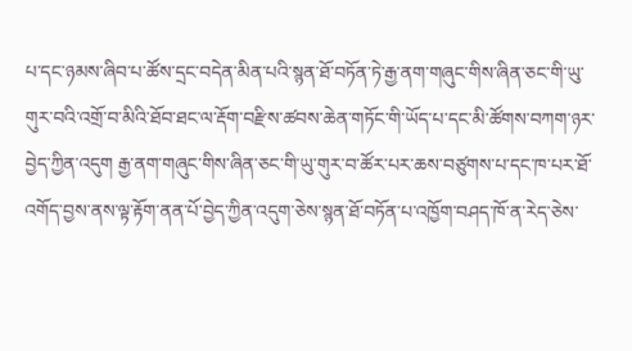པ་དང་ཉམས་ཞིབ་པ་ཚོས་དྲང་བདེན་མིན་པའི་སྙན་ཐོ་བཏོན་ཏེ་རྒྱ་ནག་གཞུང་གིས་ཞིན་ཅང་གི་ཡུ་གུར་བའི་འགྲོ་བ་མིའི་ཐོབ་ཐང་ལ་རྡོག་བརྫིས་ཚབས་ཆེན་གཏོང་གི་ཡོད་པ་དང་མི་ཚོགས་བཀག་ཉར་བྱེད་ཀྱིན་འདུག རྒྱ་ནག་གཞུང་གིས་ཞིན་ཅང་གི་ཡུ་གུར་བ་ཚོར་པར་ཆས་བཙུགས་པ་དང་ཁ་པར་ཐོ་འགོད་བྱས་ནས་ལྟ་རྟོག་ནན་པོ་བྱེད་ཀྱིན་འདུག་ཅེས་སྙན་ཐོ་བཏོན་པ་འཁྱོག་བཤད་ཁོ་ན་རེད་ཅེས་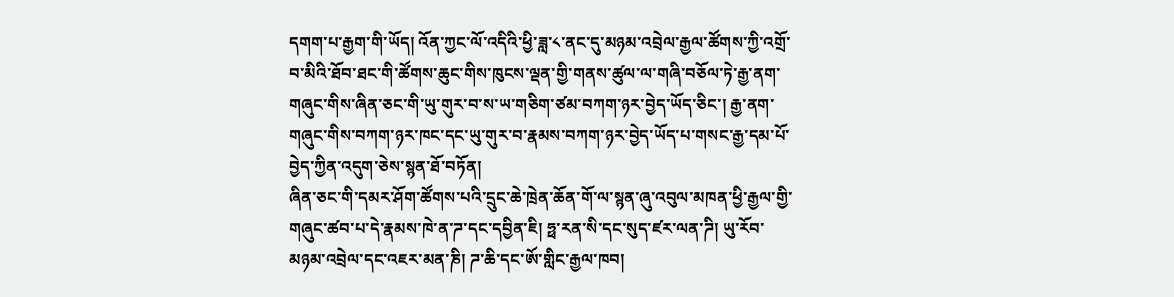དགག་པ་རྒྱག་གི་ཡོད། འོན་ཀྱང་ལོ་འདིའི་ཕྱི་ཟླ་༨་ནང་དུ་མཉམ་འབྲེལ་རྒྱལ་ཚོགས་ཀྱི་འགྲོ་བ་མིའི་ཐོབ་ཐང་གི་ཚོགས་ཆུང་གིས་ཁུངས་ལྡན་གྱི་གནས་ཚུལ་ལ་གཞི་བཅོལ་ཏེ་རྒྱ་ནག་གཞུང་གིས་ཞིན་ཅང་གི་ཡུ་གུར་བ་ས་ཡ་གཅིག་ཙམ་བཀག་ཉར་བྱེད་ཡོད་ཅིང་། རྒྱ་ནག་གཞུང་གིས་བཀག་ཉར་ཁང་དང་ཡུ་གུར་བ་རྣམས་བཀག་ཉར་བྱེད་ཡོད་པ་གསང་རྒྱ་དམ་པོ་བྱེད་ཀྱིན་འདུག་ཅེས་སྙན་ཐོ་བཏོན།
ཞིན་ཅང་གི་དམར་ཤོག་ཚོགས་པའི་དྲུང་ཆེ་ཁྲེན་ཆོན་གོ་ལ་སྙན་ཞུ་འབུལ་མཁན་ཕྱི་རྒྱལ་གྱི་གཞུང་ཚབ་པ་དེ་རྣམས་ཁེ་ན་ཌ་དང་དབྱིན་ཇི། ཧྥ་རན་སི་དང་སུད་ཛར་ལན་ཌི། ཡུ་རོབ་མཉམ་འབྲེལ་དང་འཇར་མན་ཎི། ཌ་ཆི་དང་ཨོ་གླིང་རྒྱལ་ཁབ།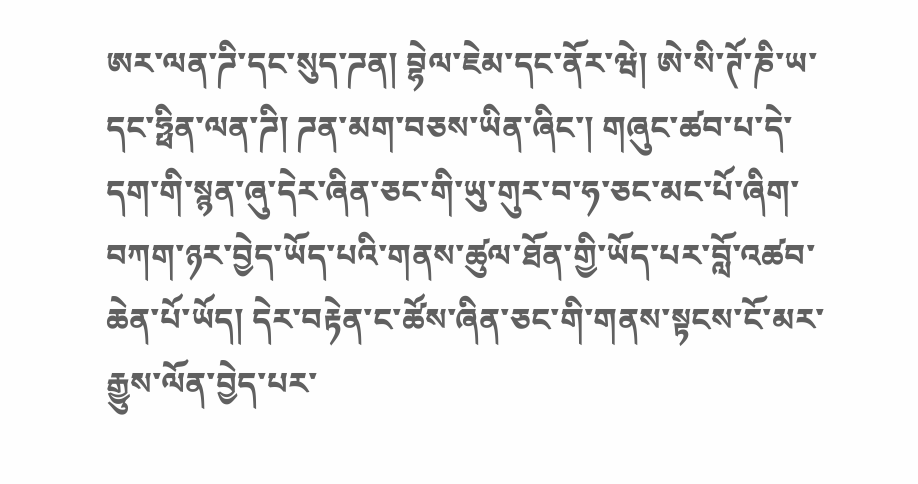ཨར་ལན་ཌི་དང་སུད་ཌན། བྷེལ་ཇེམ་དང་ནོར་ཝེ། ཨེ་སི་ཊོ་ཎི་ཡ་དང་ཧྥིན་ལན་ཌི། ཌན་མག་བཅས་ཡིན་ཞིང་། གཞུང་ཚབ་པ་དེ་དག་གི་སྙན་ཞུ་དེར་ཞིན་ཅང་གི་ཡུ་གུར་བ་ཧ་ཅང་མང་པོ་ཞིག་བཀག་ཉར་བྱེད་ཡོད་པའི་གནས་ཚུལ་ཐོན་གྱི་ཡོད་པར་བློ་འཚབ་ཆེན་པོ་ཡོད། དེར་བརྟེན་ང་ཚོས་ཞིན་ཅང་གི་གནས་སྟངས་ངོ་མར་རྒྱུས་ལོན་བྱེད་པར་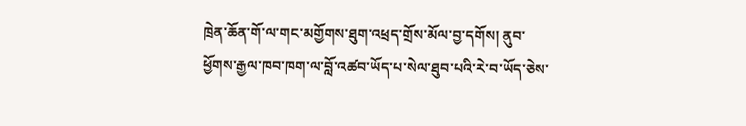ཁྲེན་ཆོན་གོ་ལ་གང་མགྱོགས་ཐུག་འཕྲད་གྲོས་མོལ་བྱ་དགོས། ནུབ་ཕྱོགས་རྒྱལ་ཁབ་ཁག་ལ་བློ་འཚབ་ཡོད་པ་སེལ་ཐུབ་པའི་རེ་བ་ཡོད་ཅེས་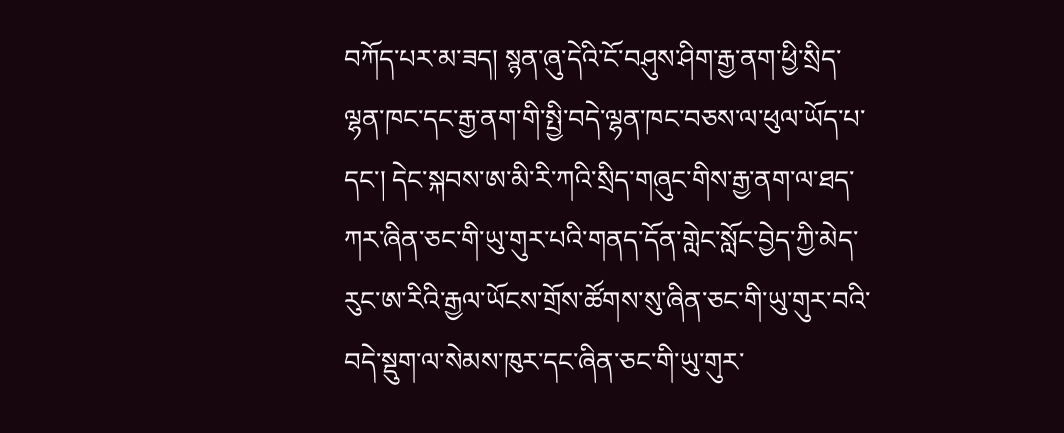བཀོད་པར་མ་ཟད། སྙན་ཞུ་དེའི་ངོ་བཤུས་ཤིག་རྒྱ་ནག་ཕྱི་སྲིད་ལྷན་ཁང་དང་རྒྱ་ནག་གི་སྤྱི་བདེ་ལྷན་ཁང་བཅས་ལ་ཕུལ་ཡོད་པ་དང་། དེང་སྐབས་ཨ་མི་རི་ཀའི་སྲིད་གཞུང་གིས་རྒྱ་ནག་ལ་ཐད་ཀར་ཞིན་ཅང་གི་ཡུ་གུར་པའི་གནད་དོན་གླེང་སློང་བྱེད་ཀྱི་མེད་རུང་ཨ་རིའི་རྒྱལ་ཡོངས་གྲོས་ཚོགས་སུ་ཞིན་ཅང་གི་ཡུ་གུར་བའི་བདེ་སྡུག་ལ་སེམས་ཁུར་དང་ཞིན་ཅང་གི་ཡུ་གུར་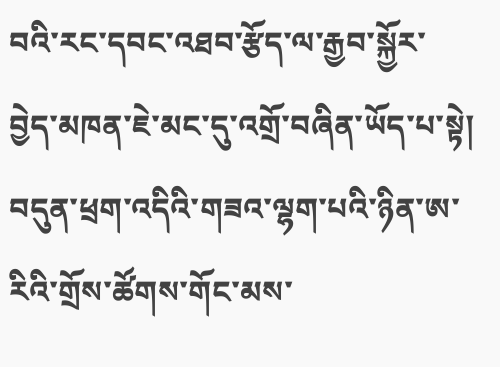བའི་རང་དབང་འཐབ་རྩོད་ལ་རྒྱབ་སྐྱོར་བྱེད་མཁན་ཇེ་མང་དུ་འགྲོ་བཞིན་ཡོད་པ་སྟེ། བདུན་ཕྲག་འདིའི་གཟའ་ལྷག་པའི་ཉིན་ཨ་རིའི་གྲོས་ཚོགས་གོང་མས་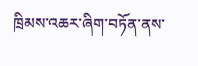ཁྲིམས་འཆར་ཞིག་བཏོན་ནས་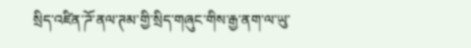སྲིད་འཛིན་ཌོ་ནལ་ཊམ་གྱི་སྲིད་གཞུང་གིས་རྒྱ་ནག་ལ་ཡུ་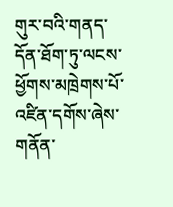གུར་བའི་གནད་དོན་ཐོག་ཏུ་ལངས་ཕྱོགས་མཁྲེགས་པོ་འཛིན་དགོས་ཞེས་གནོན་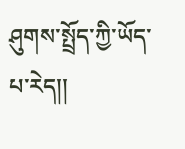ཤུགས་སྤྲོད་ཀྱི་ཡོད་པ་རེད།།